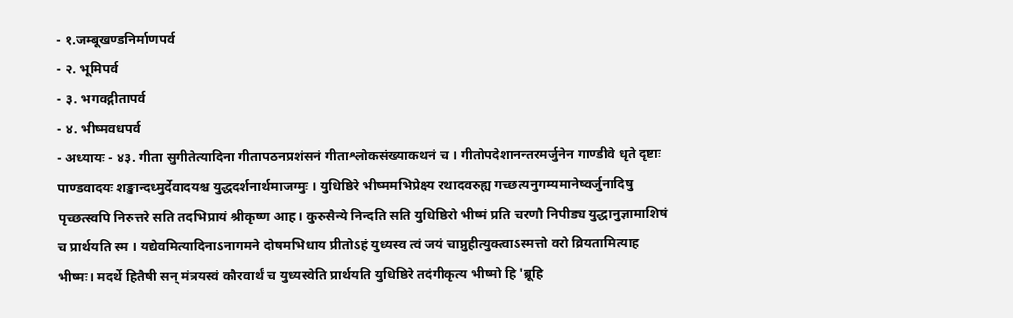- १.जम्बूखण्डनिर्माणपर्व
- २. भूमिपर्व
- ३. भगवद्गीतापर्व
- ४. भीष्मवधपर्व
- अध्यायः - ४३. गीता सुगीतेत्यादिना गीतापठनप्रशंसनं गीताश्लोकसंख्याकथनं च । गीतोपदेशानन्तरमर्जुनेन गाण्डीवे धृते दृष्टाः पाण्डवादयः शङ्खान्दध्मुर्देवादयश्च युद्धदर्शनार्थमाजग्मुः । युधिष्ठिरे भीष्ममभिप्रेक्ष्य रथादवरुह्य गच्छत्यनुगम्यमानेष्वर्जुनादिषु पृच्छत्स्वपि निरुत्तरे सति तदभिप्रायं श्रीकृष्ण आह। कुरुसैन्ये निन्दति सति युधिष्ठिरो भीष्मं प्रति चरणौ निपीड्य युद्धानुज्ञामाशिषं च प्रार्थयति स्म । यद्येवमित्यादिनाऽनागमने दोषमभिधाय प्रीतोऽहं युध्यस्व त्वं जयं चाप्नुहीत्युक्त्वाऽस्मत्तो वरो व्रियतामित्याह भीष्मः। मदर्थे हितैषी सन् मंत्रयस्वं कौरवार्थं च युध्यस्वेति प्रार्थयति युधिष्ठिरे तदंगीकृत्य भीष्मो हि 'ब्रूहि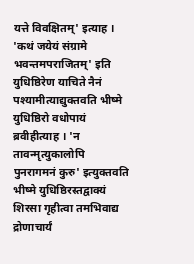यत्ते विवक्षितम्' इत्याह । 'कथं जयेयं संग्रामे भवन्तमपराजितम्' इति युधिष्ठिरेण याचिते नैनं पश्यामीत्याद्युक्तवति भीष्मे युधिष्ठिरो वधोपायं ब्रवीहीत्याह । 'न तावन्मृत्युकालोपि पुनरागमनं कुरु' इत्युक्तवति भीष्मे युधिष्ठिरस्तद्वाक्यं शिरसा गृहीत्वा तमभिवाद्य द्रोणाचार्यं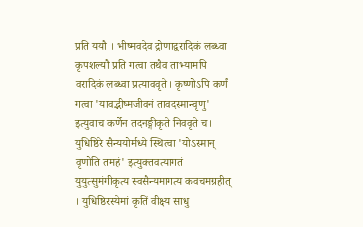प्रति ययौ । भीष्मवदेव द्रोणाद्वरादिकं लब्ध्वा कृपशल्यौ प्रति गत्वा तथैव ताभ्यामपि वरादिकं लब्ध्वा प्रत्याववृते। कृष्णोऽपि कर्णं गत्वा 'यावद्भीष्मजीवनं तावदस्मान्वृणु' इत्युवाच कर्णेन तदनङ्गीकृते निववृते च। युधिष्ठिरे सैन्ययोर्मध्ये स्थित्वा 'योऽस्मान् वृणोति तमहं' इत्युक्तवत्यागतं युयुत्सुमंगीकृत्य स्वसैन्यमागत्य कवचमग्रहीत् । युधिष्ठिरस्येमां कृतिं वीक्ष्य साधु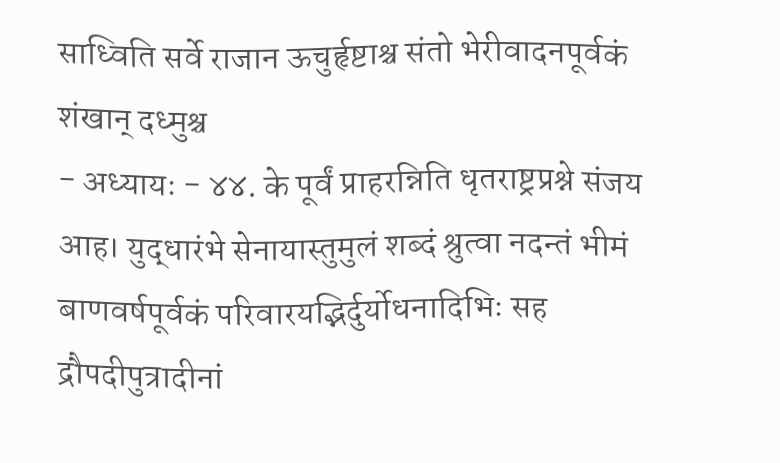साध्विति सर्वे राजान ऊचुर्हृष्टाश्च संतो भेरीवादनपूर्वकं शंखान् दध्मुश्च
- अध्यायः - ४४. के पूर्वं प्राहरन्निति धृतराष्ट्रप्रश्ने संजय आह। युद्धारंभे सेनायास्तुमुलं शब्दं श्रुत्वा नदन्तं भीमं बाणवर्षपूर्वकं परिवारयद्भिर्दुर्योधनादिभिः सह द्रौपदीपुत्रादीनां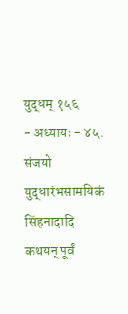युद्धम् १५६
- अध्यायः - ४५. संजयो युद्धारंभसामयिकं सिंहनादादि कथयन् पूर्वं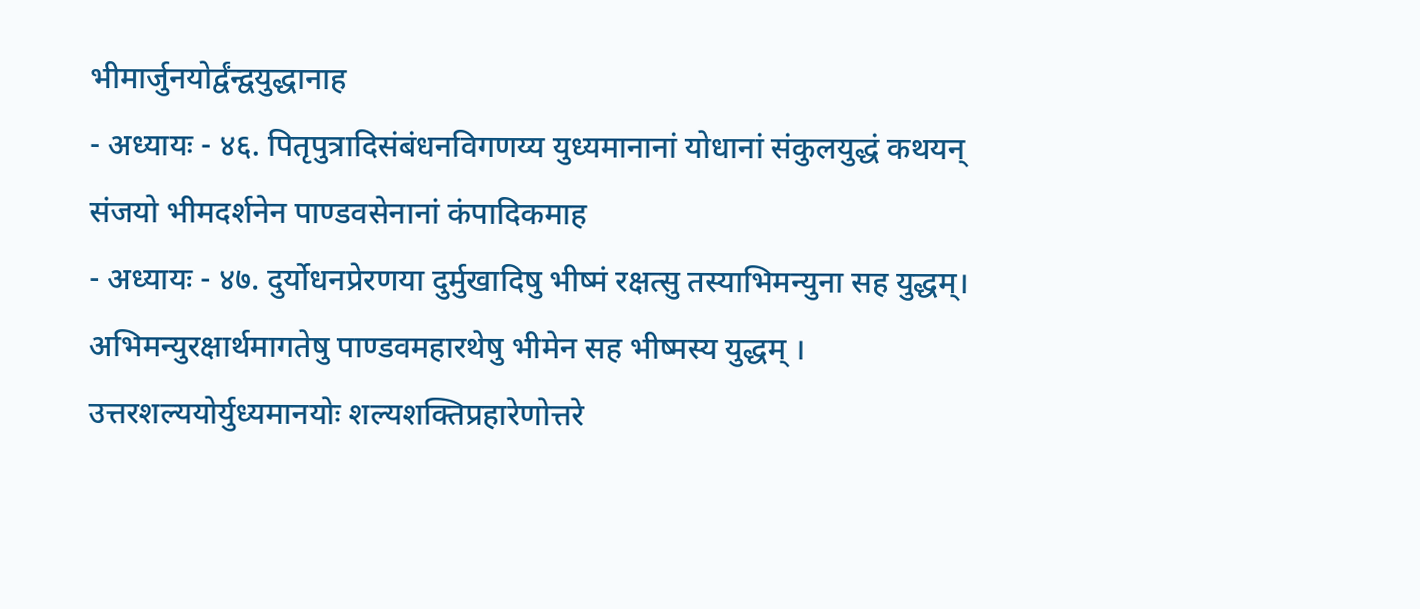भीमार्जुनयोर्द्वंन्द्वयुद्धानाह
- अध्यायः - ४६. पितृपुत्रादिसंबंधनविगणय्य युध्यमानानां योधानां संकुलयुद्धं कथयन् संजयो भीमदर्शनेन पाण्डवसेनानां कंपादिकमाह
- अध्यायः - ४७. दुर्योधनप्रेरणया दुर्मुखादिषु भीष्मं रक्षत्सु तस्याभिमन्युना सह युद्धम्। अभिमन्युरक्षार्थमागतेषु पाण्डवमहारथेषु भीमेन सह भीष्मस्य युद्धम् । उत्तरशल्ययोर्युध्यमानयोः शल्यशक्तिप्रहारेणोत्तरे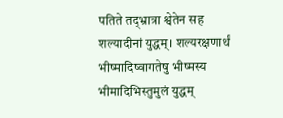पतिते तद्भ्रात्रा श्वेतेन सह शल्यादीनां युद्धम्। शल्यरक्षणार्थं भीष्मादिष्वागतेषु भीष्मस्य भीमादिभिस्तुमुलं युद्धम्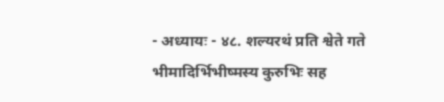- अध्यायः - ४८. शल्यरथं प्रति श्वेते गते भीमादिर्भिभीष्मस्य कुरुभिः सह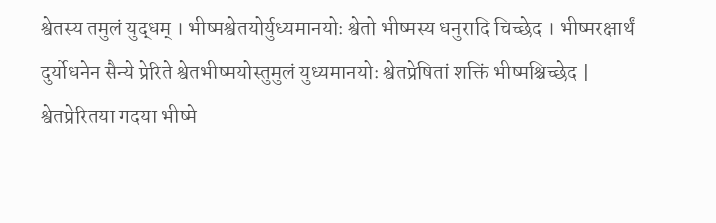श्वेतस्य तमुलं युद्धम् । भीष्मश्वेतयोर्युध्यमानयोः श्वेतो भीष्मस्य धनुरादि चिच्छेद । भीष्मरक्षार्थं दुर्योधनेन सैन्ये प्रेरिते श्वेतभीष्मयोस्तुमुलं युध्यमानयोः श्वेतप्रेषितां शक्तिं भीष्मश्चिच्छेद | श्वेतप्रेरितया गदया भीष्मे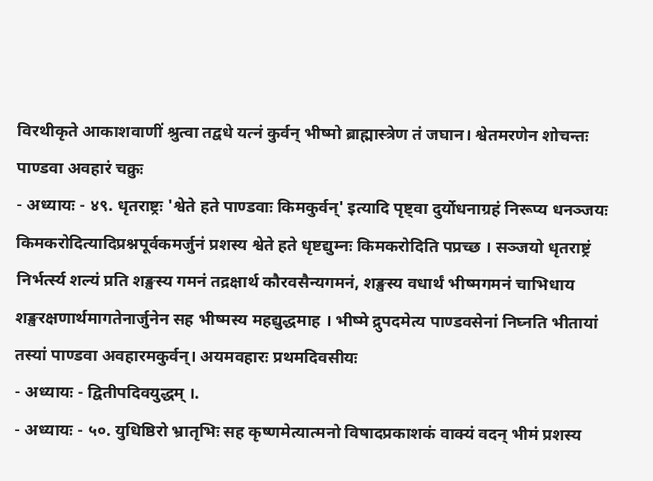विरथीकृते आकाशवाणीं श्रुत्वा तद्वधे यत्नं कुर्वन् भीष्मो ब्राह्मास्त्रेण तं जघान। श्वेतमरणेन शोचन्तः पाण्डवा अवहारं चक्रुः
- अध्यायः - ४९. धृतराष्ट्रः 'श्वेते हते पाण्डवाः किमकुर्वन्' इत्यादि पृष्ट्वा दुर्योधनाग्रहं निरूप्य धनञ्जयः किमकरोदित्यादिप्रश्नपूर्वकमर्जुनं प्रशस्य श्वेते हते धृष्टद्युम्नः किमकरोदिति पप्रच्छ । सञ्जयो धृतराष्ट्रं निर्भर्त्स्य शल्यं प्रति शङ्खस्य गमनं तद्रक्षार्थ कौरवसैन्यगमनं, शङ्खस्य वधार्थं भीष्मगमनं चाभिधाय शङ्खरक्षणार्थमागतेनार्जुनेन सह भीष्मस्य महद्युद्धमाह । भीष्मे द्रुपदमेत्य पाण्डवसेनां निघ्नति भीतायां तस्यां पाण्डवा अवहारमकुर्वन्। अयमवहारः प्रथमदिवसीयः
- अध्यायः - द्वितीपदिवयुद्धम् ।.
- अध्यायः - ५०. युधिष्ठिरो भ्रातृभिः सह कृष्णमेत्यात्मनो विषादप्रकाशकं वाक्यं वदन् भीमं प्रशस्य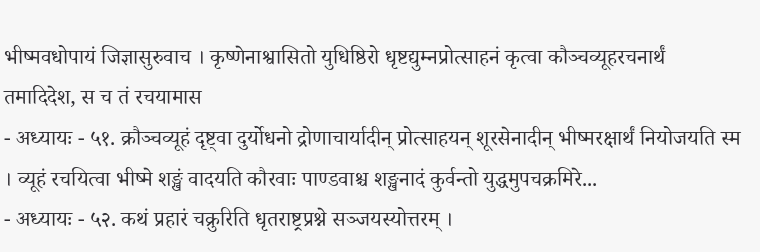भीष्मवधोपायं जिज्ञासुरुवाच । कृष्णेनाश्वासितो युधिष्ठिरो धृष्टद्युम्नप्रोत्साहनं कृत्वा कौञ्चव्यूहरचनार्थं तमादिदेश, स च तं रचयामास
- अध्यायः - ५१. क्रौञ्चव्यूहं दृष्ट्वा दुर्योधनो द्रोणाचार्यादीन् प्रोत्साहयन् शूरसेनादीन् भीष्मरक्षार्थं नियोजयति स्म । व्यूहं रचयित्वा भीष्मे शङ्खं वादयति कौरवाः पाण्डवाश्च शङ्खनादं कुर्वन्तो युद्धमुपचक्रमिरे...
- अध्यायः - ५२. कथं प्रहारं चक्रुरिति धृतराष्ट्रप्रश्ने सञ्जयस्योत्तरम् ।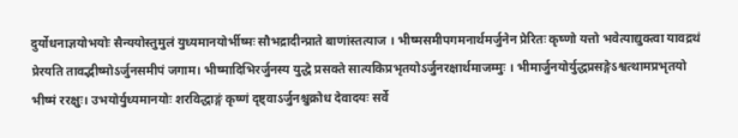दुर्योधनाज्ञयोभयोः सैन्ययोस्तुमुलं युध्यमानयोर्भीष्मः सौभद्रादीन्प्राते बाणांस्तत्याज । भीष्मसमीपगमनार्थमर्जुनेन प्रेरितः कृष्णो यत्तो भवेत्याद्युक्त्वा यावद्रथं प्रेरयति तावद्भीष्मोऽर्जुनसमीपं जगाम। भीष्मादिभिरर्जुनस्य युद्धे प्रसक्ते सात्यकिप्रभृतयोऽर्जुनरक्षार्थमाजम्मुः । भीमार्जुनयोर्युद्धप्रसङ्गेऽश्वत्थामप्रभृतयो भीष्मं ररक्षुः। उभयोर्युध्यमानयोः शरविद्धाङ्गं कृष्णं दृष्ट्वाऽर्जुनश्चुक्रोध देवादयः सर्वे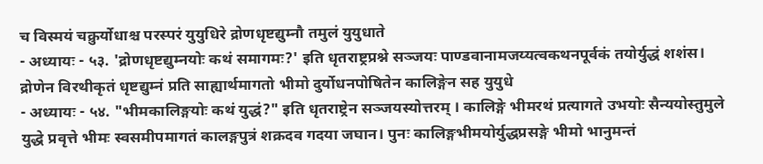च विस्मयं चक्रुर्योधाश्च परस्परं युयुधिरे द्रोणधृष्टद्युम्नौ तमुलं युयुधाते
- अध्यायः - ५३. 'द्रोणधृष्टद्युम्नयोः कथं समागमः?' इति धृतराष्ट्रप्रश्ने सञ्जयः पाण्डवानामजय्यत्वकथनपूर्वकं तयोर्युद्धं शशंस। द्रोणेन विरथीकृतं धृष्टद्युम्नं प्रति साह्यार्थमागतो भीमो दुर्योधनपोषितेन कालिङ्गेन सह युयुधे
- अध्यायः - ५४. "भीमकालिङ्गयोः कथं युद्धं?" इति धृतराष्ट्रेन सञ्जयस्योत्तरम् । कालिङ्गे भीमरथं प्रत्यागते उभयोः सैन्ययोस्तुमुले युद्धे प्रवृत्ते भीमः स्वसमीपमागतं कालङ्गपुत्रं शक्रदव गदया जघान। पुनः कालिङ्गभीमयोर्युद्धप्रसङ्गे भीमो भानुमन्तं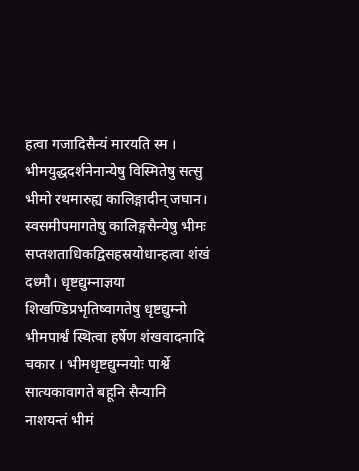हत्वा गजादिसैन्यं मारयति स्म । भीमयुद्धदर्शनेनान्येषु विस्मितेषु सत्सु भीमो रथमारुह्य कालिङ्गादीन् जघान। स्वसमीपमागतेषु कालिङ्गसैन्येषु भीमः सप्तशताधिकद्विसहस्रयोधान्हत्वा शंखं दध्मौ। धृष्टद्युम्नाज्ञया शिखण्डिप्रभृतिष्वागतेषु धृष्टद्युम्नो भीमपार्श्वं स्थित्वा हर्षेण शंखवादनादि चकार । भीमधृष्टद्युम्नयोः पार्श्वे सात्यकावागते बहूनि सैन्यानि नाशयन्तं भीमं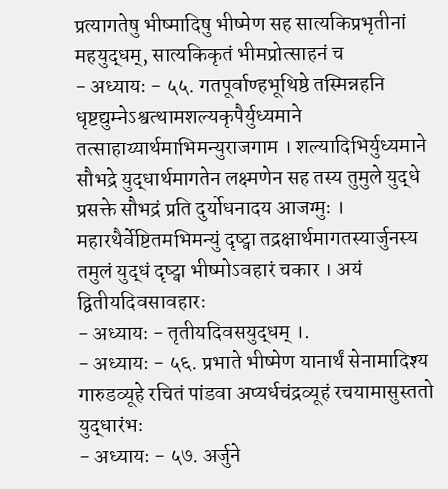प्रत्यागतेषु भीष्मादिषु भीष्मेण सह सात्यकिप्रभृतीनां महयुद्धम्, सात्यकिकृतं भीमप्रोत्साहनं च
- अध्यायः - ५५. गतपूर्वाण्हभूथिष्ठे तस्मिन्नहनि धृष्टद्युम्नेऽश्वत्थामशल्यकृपैर्युध्यमाने तत्साहाय्यार्थमाभिमन्युराजगाम । शल्यादिभिर्युध्यमाने सौभद्रे युद्धार्थमागतेन लक्ष्मणेन सह तस्य तुमुले युद्धे प्रसक्ते सौभद्रं प्रति दुर्योधनादय आजग्मुः । महारथैर्वेष्टितमभिमन्युं दृष्ट्वा तद्रक्षार्थमागतस्यार्जुनस्य तमुलं युद्धं दृष्ट्वा भीष्मोऽवहारं चकार । अयं द्वितीयदिवसावहारः
- अध्यायः - तृतीयदिवसयुद्धम् ।.
- अध्यायः - ५६. प्रभाते भीष्मेण यानार्थं सेनामादिश्य गारुडव्यूहे रचितं पांडवा अप्यर्धचंद्रव्यूहं रचयामासुस्ततो युद्धारंभः
- अध्यायः - ५७. अर्जुने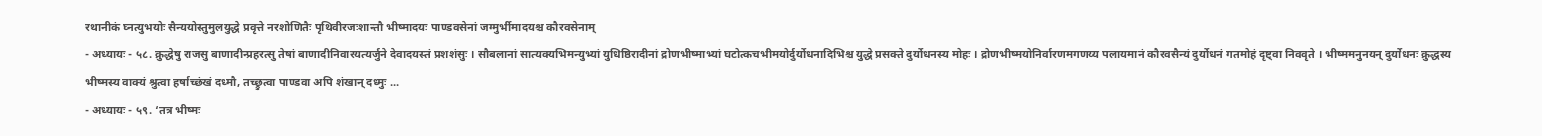रथानीकं घ्नत्युभयोः सैन्ययोस्तुमुलयुद्धे प्रवृत्ते नरशोणितैः पृथिवीरजःशान्तौ भीष्मादयः पाण्डवसेनां जग्मुर्भीमादयश्च कौरवसेनाम्
- अध्यायः - ५८. क्रुद्धेषु राजसु बाणादीन्प्रहरत्सु तेषां बाणादीनिवारयत्यर्जुने देवादयस्तं प्रशशंसुः । सौबलानां सात्यक्यभिमन्युभ्यां युधिष्ठिरादीनां द्रोणभीष्माभ्यां घटोत्कचभीमयोर्दुर्योधनादिभिश्च युद्धे प्रसक्ते दुर्योधनस्य मोहः । द्रोणभीष्मयोनिर्वारणमगणय्य पलायमानं कौरवसैन्यं दुर्योधनं गतमोहं दृष्ट्वा निववृते । भीष्ममनुनयन् दुर्योधनः क्रुद्धस्य भीष्मस्य वाक्यं श्रुत्वा हर्षाच्छंखं दध्मौ, तच्छ्रुत्वा पाण्डवा अपि शंखान् दध्मुः ...
- अध्यायः - ५९. ‘तत्र भीष्मः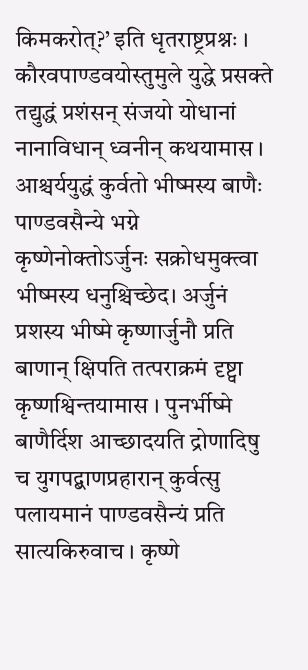किमकरोत्?’ इति धृतराष्ट्रप्रश्नः । कौरवपाण्डवयोस्तुमुले युद्धे प्रसक्ते तद्युद्धं प्रशंसन् संजयो योधानां नानाविधान् ध्वनीन् कथयामास । आश्चर्ययुद्धं कुर्वतो भीष्मस्य बाणैः पाण्डवसैन्ये भग्ने कृष्णेनोक्तोऽर्जुनः सक्रोधमुक्त्वा भीष्मस्य धनुश्चिच्छेद। अर्जुनं प्रशस्य भीष्मे कृष्णार्जुनौ प्रति बाणान् क्षिपति तत्पराक्रमं दृष्ट्वा कृष्णश्विन्तयामास । पुनर्भीष्मे बाणैर्दिश आच्छादयति द्रोणादिषु च युगपद्बाणप्रहारान् कुर्वत्सु पलायमानं पाण्डवसैन्यं प्रति सात्यकिरुवाच । कृष्णे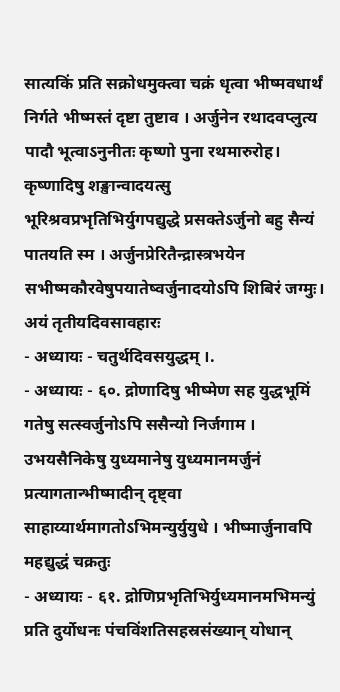सात्यकिं प्रति सक्रोधमुक्त्वा चक्रं धृत्वा भीष्मवधार्थं निर्गते भीष्मस्तं दृष्टा तुष्टाव । अर्जुनेन रथादवप्लुत्य पादौ भूत्वाऽनुनीतः कृष्णो पुना रथमारुरोह। कृष्णादिषु शङ्खान्वादयत्सु भूरिश्रवप्रभृतिभिर्युगपद्युद्धे प्रसक्तेऽर्जुनो बहु सैन्यं पातयति स्म । अर्जुनप्रेरितैन्द्रास्त्रभयेन सभीष्मकौरवेषुपयातेष्वर्जुनादयोऽपि शिबिरं जग्मुः। अयं तृतीयदिवसावहारः
- अध्यायः - चतुर्थदिवसयुद्धम् ।.
- अध्यायः - ६०. द्रोणादिषु भीष्मेण सह युद्धभूमिं गतेषु सत्स्वर्जुनोऽपि ससैन्यो निर्जगाम । उभयसैनिकेषु युध्यमानेषु युध्यमानमर्जुनं प्रत्यागतान्भीष्मादीन् दृष्ट्वा साहाय्यार्थमागतोऽभिमन्युर्युयुधे । भीष्मार्जुनावपि महद्युद्धं चक्रतुः
- अध्यायः - ६१. द्रोणिप्रभृतिभिर्युध्यमानमभिमन्युं प्रति दुर्योधनः पंचविंशतिसहस्रसंख्यान् योधान्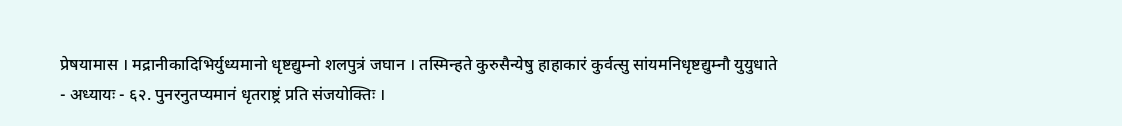प्रेषयामास । मद्रानीकादिभिर्युध्यमानो धृष्टद्युम्नो शलपुत्रं जघान । तस्मिन्हते कुरुसैन्येषु हाहाकारं कुर्वत्सु सांयमनिधृष्टद्युम्नौ युयुधाते
- अध्यायः - ६२. पुनरनुतप्यमानं धृतराष्ट्रं प्रति संजयोक्तिः ।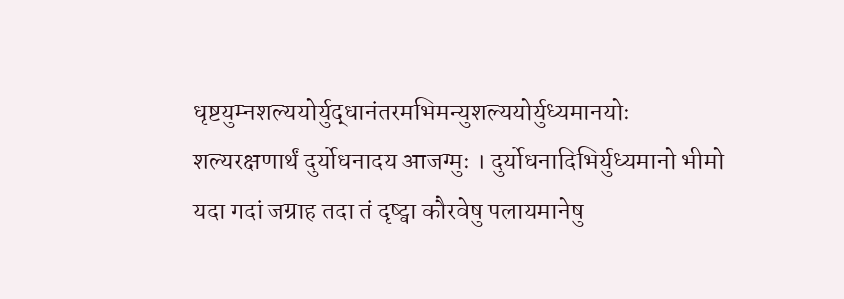धृष्टयुम्नशल्ययोर्युद्धानंतरमभिमन्युशल्ययोर्युध्यमानयोः शल्यरक्षणार्थं दुर्योधनादय आजग्मुः । दुर्योधनादिभिर्युध्यमानो भीमो यदा गदां जग्राह तदा तं दृष्ट्वा कौरवेषु पलायमानेषु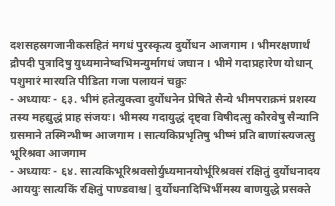दशसहस्रगजानीकसहितं मगधं पुरस्कृत्य दुर्योधन आजगाम । भीमरक्षणार्थं द्रौपदी पुत्रादिषु युध्यमानेष्वभिमन्युर्मागधं जघान । भीमे गदाप्रहारेण योधान् पशुमारं मारयति पीडिता गजा पलायनं चक्रुः
- अध्यायः - ६३. भीमं हतेत्युक्त्वा दुर्योधनेन प्रेषिते सैन्ये भीमपराक्रमं प्रशस्य तस्य महद्युद्धं प्राह संजयः। भीमस्य गदायुद्धं दृष्ट्वा विषीदत्सु कौरवेषु सैन्यानि ग्रसमाने तस्मिन्भीष्म आजगाम । सात्यकिप्रभृतिषु भीष्मं प्रति बाणांस्त्यजत्सु भूरिश्रवा आजगाम
- अध्यायः - ६४. सात्यकिभूरिश्रवसोर्युध्यमानयोर्भूरिश्रवसं रक्षितुं दुर्योधनादय आययुः सात्यकिं रक्षितुं पाण्डवाश्च| दुर्योधनादिभिर्भीमस्य बाणयुद्धे प्रसक्ते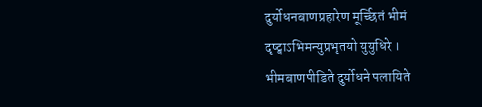दुर्योधनबाणप्रहारेण मूर्च्छितं भीमं दृष्ट्वाऽभिमन्युप्रभृतयो युयुधिरे । भीमबाणपीडिते दुर्योधने पलायिते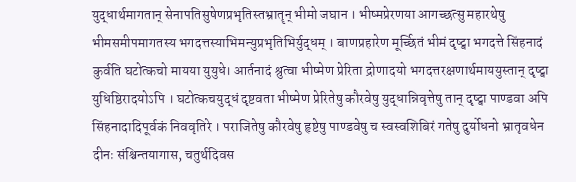युद्धार्थमागतान् सेनापतिसुषेणप्रभृतिस्तभ्रातॄन् भीमो जघान । भीष्मप्रेरणया आगच्छत्सु महारथेषु भीमसमीपमागतस्य भगदत्तस्याभिमन्युप्रभृतिभिर्युद्धम् । बाणप्रहारेण मूर्च्छितं भीमं दृष्ट्वा भगदत्ते सिंहनादं कुर्वति घटोत्कचो मायया युयुधे। आर्तनादं श्रुत्वा भीष्मेण प्रेरिता द्रोणादयो भगदत्तरक्षणार्थमाययुस्तान् दृष्ट्वा युधिष्ठिरादयोऽपि । घटोत्कचयुद्धं दृष्टवता भीष्मेण प्रेरितेषु कौरवेषु युद्धान्निवृत्तेषु तान् दृष्ट्वा पाण्डवा अपि सिंहनादादिपूर्वकं निववृतिरे । पराजितेषु कौरवेषु हृष्टेषु पाण्डवेषु च स्वस्वशिबिरं गतेषु दुर्योधनो भ्रातृवधेन दीनः संश्चिन्तयागास, चतुर्थदिवस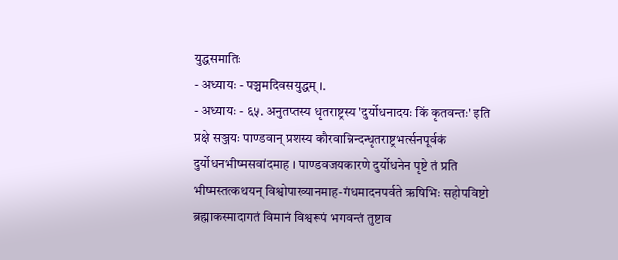युद्धसमातिः
- अध्यायः - पञ्चमदिवसयुद्धम् ।.
- अध्यायः - ६५. अनुतप्तस्य धृतराष्ट्रस्य 'दुर्योधनादयः किं कृतवन्तः' इति प्रक्षे सञ्जयः पाण्डवान् प्रशस्य कौरवान्निन्दन्धृतराष्ट्रभर्त्सनपूर्वकं दुर्योधनभीष्मसवांदमाह । पाण्डवजयकारणे दुर्योधनेन पृष्टे तं प्रति भीष्मस्तत्कथयन् विश्वोपाख्यानमाह-गंधमादनपर्वते ऋषिभिः सहोपविष्टो ब्रह्माकस्मादागतं विमानं विश्वरूपं भगवन्तं तुष्टाव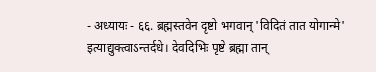- अध्यायः - ६६. ब्रह्मस्तवेन दृष्टो भगवान् 'विदितं तात योगान्मे' इत्याद्युक्त्वाऽन्तर्दधे। देवदिभिः पृष्टे ब्रह्मा तान्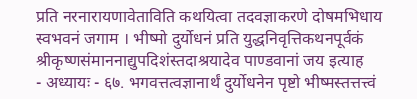प्रति नरनारायणावेताविति कथयित्वा तदवज्ञाकरणे दोषमभिधाय स्वभवनं जगाम । भीष्मो दुर्योधनं प्रति युद्धनिवृत्तिकथनपूर्वकं श्रीकृष्णसंमाननाद्युपदिशंस्तदाश्रयादेव पाण्डवानां जय इत्याह
- अध्यायः - ६७. भगवत्तत्वज्ञानार्थं दुर्योधनेन पृष्टो भीष्मस्तत्तत्त्वं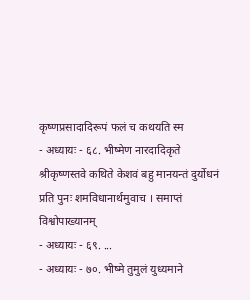कृष्णप्रसादादिरूपं फलं च कथयति स्म
- अध्यायः - ६८. भीष्मेण नारदादिकृते श्रीकृष्णस्तवे कथिते केशवं बहु मानयन्तं दुर्योधनं प्रति पुनः शमविधानार्थमुवाच । समाप्तं विश्वोपाख्यानम्
- अध्यायः - ६९. ...
- अध्यायः - ७०. भीष्मे तुमुलं युध्यमाने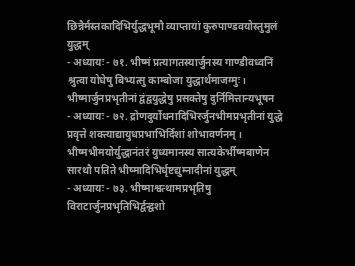छिन्नैर्मस्तकादिभिर्युद्धभूमौ व्याप्तायां कुरुपाण्डवयोस्तुमुलं युद्धम्
- अध्यायः - ७१. भीष्मं प्रत्यागतस्यार्जुनस्य गाण्डीवध्वनिं श्रुत्वा योधेषु बिभ्यत्सु काम्बोजा युद्धार्थमाजग्मुः। भीष्मार्जुनप्रभृतीनां द्वंद्वयुद्धेषु प्रसक्तेषु दुर्निमित्तान्यभूषन
- अध्यायः - ७२. द्रोणदुर्योधनादिभिरर्जुनभीमप्रभृतीनां युद्धे प्रवृत्ते शक्त्याद्यायुधप्रभाभिर्दिशां शोभावर्णनम् । भीष्मभीमयोर्युद्धानंतरं युध्यमानस्य सात्यकेर्भीष्मबाणेन सारथौ पतिते भीष्मादिभिर्धृष्टद्युम्नादीनां युद्धम्
- अध्यायः - ७३. भीष्माश्वत्थामप्रभृतिषु विराटार्जुनप्रभृतिभिर्द्वन्द्वशो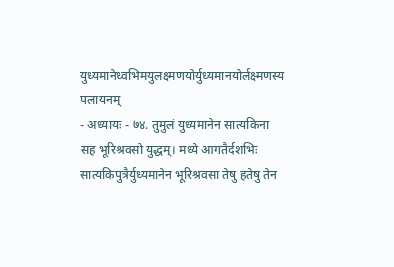युध्यमानेध्वभिमयुलक्ष्मणयोर्युध्यमानयोर्लक्ष्मणस्य पलायनम्
- अध्यायः - ७४. तुमुलं युध्यमानेन सात्यकिना सह भूरिश्रवसो युद्धम्। मध्ये आगतैर्दशभिः सात्यकिपुत्रैर्युध्यमानेन भूरिश्रवसा तेषु हतेषु तेन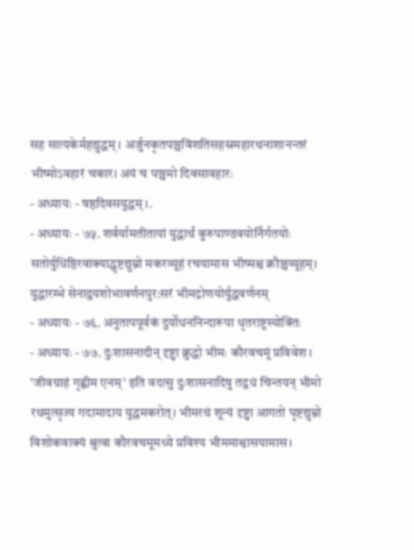सह सात्यकेर्महद्युद्धम् । अर्जुनकृतपञ्चविंशतिसहस्रमहारथनाशानन्तरं भीष्मोऽवहारं चकार। अयं च पञ्चमो दिवसावहारः
- अध्यायः - षष्ठदिवसयुद्धम् ।.
- अध्यायः - ७५. शर्वर्यामतीतायां युद्धार्थं कुरुपाण्डवयोर्निर्गतयोः सतोर्युधिष्ठिरवाक्याद्धृष्टद्युम्नो मकरव्यूहं रचयामास भीष्मश्च क्रौञ्चव्यूहम्। युद्धारम्भे सेनाद्वयशोभावर्णनपुर:सरं भीमद्रोणयोर्युद्धवर्णनम्
- अध्यायः - ७६. अनुतापपूर्वकं दुर्योधननिन्दारूपा धृतराष्ट्रस्योक्तिः
- अध्यायः - ७७. दुःशासनादीन् दृष्ट्वा क्रुद्धो भीमः कौरवचमूं प्रविवेश । 'जीवग्राहं गृह्णीम एनम्' इति वदत्सु दुःशासनादिषु तद्वधं चिन्तयन् भीमो रथमुत्सृज्य गदामादाय युद्धमकरोत्। भीमरथं शून्यं दृष्ट्वा आगतो घृष्टद्युम्नो विशोकवाक्यं श्रुत्वा कौरवचमूमध्ये प्रविश्य भीममाश्वासयामास।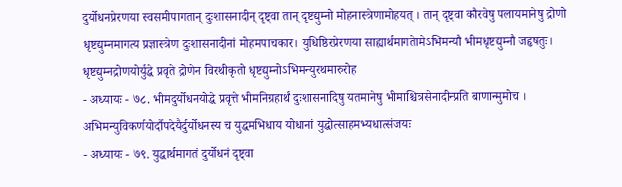दुर्योधनप्रेरणया स्वसमीपागतान् दुःशासनादीन् दृष्ट्वा तान् दृष्टद्युम्नो मोहनास्त्रेणामोहयत् । तान् दृष्ट्वा कौरवेषु पलायमानेषु द्रोणो धृष्टद्युम्नमागत्य प्रज्ञास्त्रेण दुःशासनादीनां मोहमपाचकार। युधिष्ठिरप्रेरणया साह्यार्थमागतेामेऽभिमन्यौ भीमधृष्टद्युम्नौ जहृषतुः। धृष्टद्युम्नद्रोणयोर्युद्धे प्रवृते द्रोणेन विरथीकृतो धृष्टद्युम्नोऽभिमन्युरथमारुरोह
- अध्यायः - ७८. भीमदुर्योधनयोद्धे प्रवृत्ते भीमनिग्रहार्थं दुःशासनादिषु यतमानेषु भीमाश्चित्रसेनादीन्प्रति बाणान्मुमोच । अभिमन्युविकर्णयोर्दौपदेयैर्दुर्योधनस्य च युद्धमभिधाय योधानां युद्धोत्साहमभ्यधात्संजयः
- अध्यायः - ७९. युद्धार्थमागतं दुर्योधनं दृष्ट्वा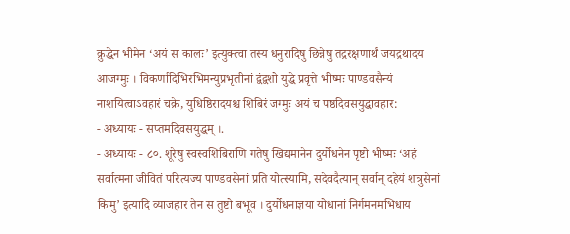क्रुद्धेन भीमेन ‘अयं स कालः’ इत्युक्त्वा तस्य धनुरादिषु छिन्नेषु तद्ररक्षणार्थं जयद्रथादय आजग्मुः । विकर्णादिभिरभिमन्युप्रभृतीनां द्वंद्वशो युद्धे प्रवृत्ते भीष्मः पाण्डवसैन्यं नाशयित्वाऽवहारं चक्रे, युधिष्ठिरादयश्च शिबिरं जग्मुः अयं च पष्ठदिवसयुद्धावहार:
- अध्यायः - सप्तमदिवसयुद्धम् ।.
- अध्यायः - ८०. शूरेषु स्वस्वशिबिराणि गतेषु खिद्यमानेन दुर्योधनेन पृष्टो भीष्मः ‘अहं सर्वात्मना जीवितं परित्यज्य पाण्डवसेनां प्रति योत्स्यामि, सदेवदैत्यान् सर्वान् दहेयं शत्रुसेनां किमु’ इत्यादि व्याजहार तेन स तुष्टो बभूव । दुर्योधनाज्ञया योधानां निर्गमनमभिधाय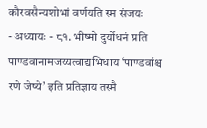कौरवसैन्यशोभां वर्णयति स्म संजयः
- अध्यायः - ८१. भीष्मो दुर्योधनं प्रति पाण्डवानामजय्यत्वाद्यभिधाय ‘पाण्डवांश्च रणे जेष्ये’ इति प्रतिज्ञाय तस्मै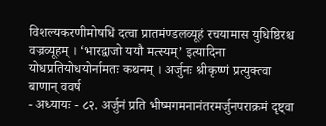विशल्यकरणीमोषधिं दत्वा प्रातमंण्डलव्यूहं रचयामास युधिष्ठिरश्च वज्रव्यूहम् । ‘भारद्वाजो ययौ मत्स्यम्’ इत्यादिना योधप्रतियोधयोर्नामतः कथनम् । अर्जुनः श्रीकृष्णं प्रत्युक्त्वा बाणान् ववर्ष
- अध्यायः - ८२. अर्जुनं प्रति भीष्मगमनानंतरमर्जुनपराक्रमं दृष्ट्वा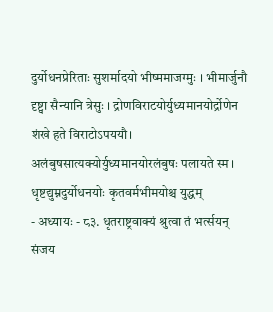दुर्योधनप्रेरिताः सुशर्मादयो भीष्ममाजग्मुः । भीमार्जुनौ दृष्ट्वा सैन्यानि त्रेसुः । द्रोणविराटयोर्युध्यमानयोर्द्रोणेन शंखे हते विराटोऽपययौ। अलंबुषसात्यक्योर्युध्यमानयोरलंबुषः पलायते स्म । धृष्टद्युम्नदुर्योधनयोः कृतवर्मभीमयोश्च युद्धम्
- अध्यायः - ८३. धृतराष्ट्रवाक्यं श्रुत्वा तं भर्त्सयन् संजय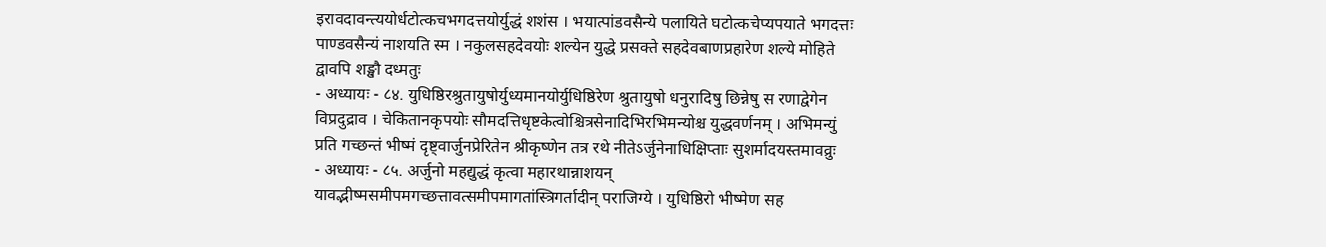इरावदावन्त्ययोर्धटोत्कचभगदत्तयोर्युद्धं शशंस । भयात्पांडवसैन्ये पलायिते घटोत्कचेप्यपयाते भगदत्तः पाण्डवसैन्यं नाशयति स्म । नकुलसहदेवयोः शल्येन युद्धे प्रसक्ते सहदेवबाणप्रहारेण शल्ये मोहिते द्वावपि शङ्खौ दध्मतुः
- अध्यायः - ८४. युधिष्ठिरश्रुतायुषोर्युध्यमानयोर्युधिष्ठिरेण श्रुतायुषो धनुरादिषु छिन्नेषु स रणाद्वेगेन विप्रदुद्राव । चेकितानकृपयोः सौमदत्तिधृष्टकेत्वोश्चित्रसेनादिभिरभिमन्योश्च युद्धवर्णनम् । अभिमन्युं प्रति गच्छन्तं भीष्मं दृष्ट्वार्जुनप्रेरितेन श्रीकृष्णेन तत्र रथे नीतेऽर्जुनेनाधिक्षिप्ताः सुशर्मादयस्तमावव्रुः
- अध्यायः - ८५. अर्जुनो महद्युद्धं कृत्वा महारथान्नाशयन् यावद्भीष्मसमीपमगच्छत्तावत्समीपमागतांस्त्रिगर्तादीन् पराजिग्ये । युधिष्ठिरो भीष्मेण सह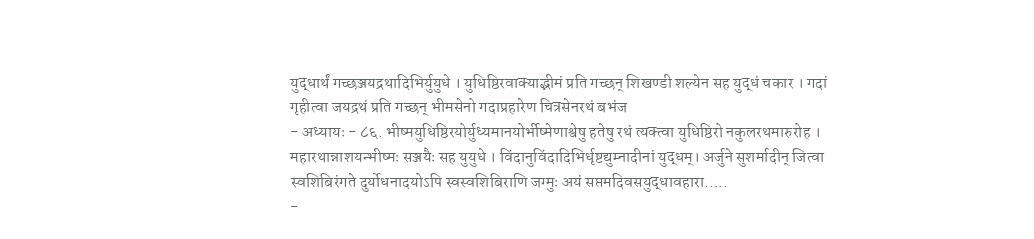युद्धार्थं गच्छञ्जयद्रथादिभिर्युयुधे । युधिष्ठिरवाक्याद्भीमं प्रति गच्छन् शिखण्डी शल्येन सह युद्धं चकार । गदां गृहीत्वा जयद्रथं प्रति गच्छन् भीमसेनो गदाप्रहारेण चित्रसेनरथं बभंज
- अध्यायः - ८६. भीष्मयुधिष्ठिरयोर्युध्यमानयोर्भीष्मेणाश्वेषु हतेषु रथं त्यक्त्वा युधिष्ठिरो नकुलरथमारुरोह । महारथान्नाशयन्भीष्मः सञ्जयैः सह युयुधे । विंदानुविंदादिभिर्धृष्टद्युम्नादीनां युद्धम्। अर्जुने सुशर्मादीन् जित्वा स्वशिबिरंगते दुर्योधनादयोऽपि स्वस्वशिबिराणि जग्मुः अयं सप्तमदिवसयुद्धावहारा.....
-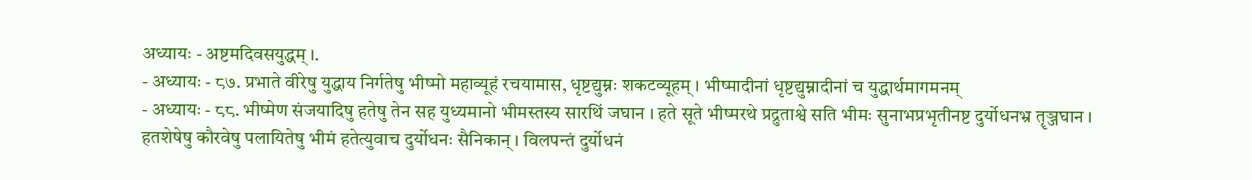अध्यायः - अष्टमदिवसयुद्धम् ।.
- अध्यायः - ८७. प्रभाते वीरेषु युद्धाय निर्गतेषु भीष्मो महाव्यूहं रचयामास, धृष्टद्युम्नः शकटव्यूहम् । भीष्मादीनां धृष्टद्युम्नादीनां च युद्धार्थमागमनम्
- अध्यायः - ८८. भीष्मेण संजयादिषु हतेषु तेन सह युध्यमानो भीमस्तस्य सारथिं जघान । हते सूते भीष्मरथे प्रद्रुताश्वे सति भीमः सुनाभप्रभृतीनष्ट दुर्योधनभ्र तॄञ्जघान । हतशेषेषु कौरवेषु पलायितेषु भीमं हतेत्युवाच दुर्योधनः सैनिकान् । विलपन्तं दुर्योधनं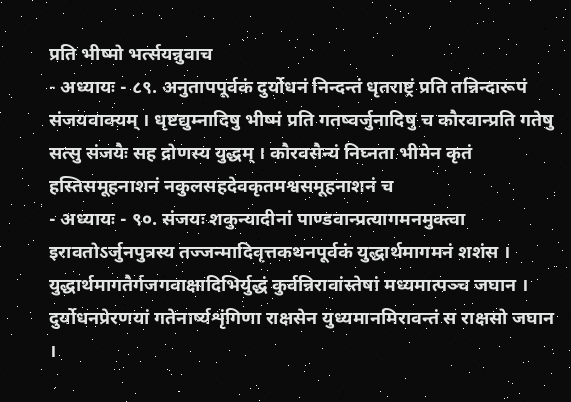प्रति भीष्मो भर्त्सयन्नुवाच
- अध्यायः - ८९. अनुतापपूर्वकं दुर्योधनं निन्दन्तं धृतराष्ट्रं प्रति तन्निन्दारूपं संजयवाक्यम् । धृष्टद्युम्नादिषु भीष्मं प्रति गतष्वर्जुनादिषु च कौरवान्प्रति गतेषु सत्सु संजयैः सह द्रोणस्य युद्धम् । कौरवसैन्यं निघ्नता भीमेन कृतं हस्तिसमूहनाशनं नकुलसहदेवकृतमश्वसमूहनाशनं च
- अध्यायः - ९०. संजयः शकुन्यादीनां पाण्डवान्प्रत्यागमनमुक्त्वा इरावतोऽर्जुनपुत्रस्य तज्जन्मादिवृत्तकथनपूर्वकं युद्धार्थमागमनं शशंस । युद्धार्थमागतैर्गजगवाक्षादिभिर्युद्धं कुर्वन्निरावांस्तेषां मध्यमात्पञ्च जघान । दुर्योधनप्रेरणयां गतेनार्ष्यशृंगिणा राक्षसेन युध्यमानमिरावन्तं स राक्षसो जघान ।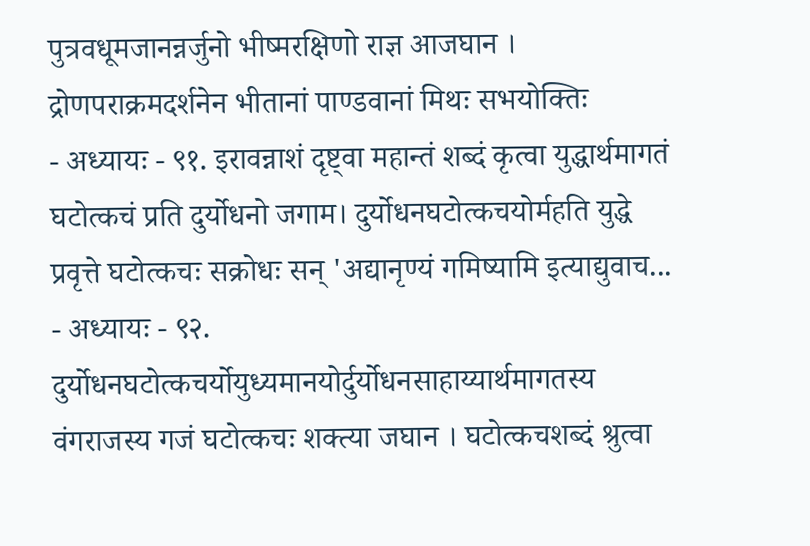पुत्रवधूमजानन्नर्जुनो भीष्मरक्षिणो राज्ञ आजघान । द्रोणपराक्रमदर्शनेन भीतानां पाण्डवानां मिथः सभयोक्तिः
- अध्यायः - ९१. इरावन्नाशं दृष्ट्वा महान्तं शब्दं कृत्वा युद्धार्थमागतं घटोत्कचं प्रति दुर्योधनो जगाम। दुर्योधनघटोत्कचयोर्महति युद्धे प्रवृत्ते घटोत्कचः सक्रोधः सन् 'अद्यानृण्यं गमिष्यामि इत्याद्युवाच...
- अध्यायः - ९२. दुर्योधनघटोत्कचर्योयुध्यमानयोर्दुर्योधनसाहाय्यार्थमागतस्य वंगराजस्य गजं घटोत्कचः शक्त्या जघान । घटोत्कचशब्दं श्रुत्वा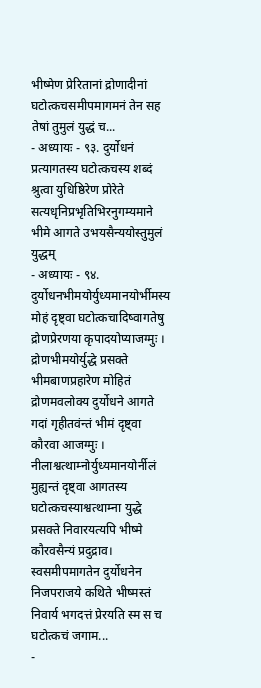भीष्मेण प्रेरितानां द्रोणादीनां घटोत्कचसमीपमागमनं तेन सह तेषां तुमुलं युद्धं च...
- अध्यायः - ९३. दुर्योधनं प्रत्यागतस्य घटोत्कचस्य शब्दं श्रुत्वा युधिष्ठिरेण प्रोरेते सत्यधृनिप्रभृतिभिरनुगम्यमाने भीमे आगते उभयसैन्ययोस्तुमुलं युद्धम्
- अध्यायः - ९४. दुर्योधनभीमयोर्युध्यमानयोर्भीमस्य मोहं दृष्ट्वा घटोत्कचादिष्वागतेषु द्रोणप्रेरणया कृपादयोप्याजग्मुः । द्रोणभीमयोर्युद्धे प्रसक्ते भीमबाणप्रहारेण मोहितं द्रोणमवलोक्य दुर्योधने आगते गदां गृहीतवंन्तं भीमं दृष्ट्वा कौरवा आजग्मुः । नीलाश्वत्थाम्नोर्युध्यमानयोर्नीलं मुह्यन्तं दृष्ट्वा आगतस्य घटोत्कचस्याश्वत्थाम्ना युद्धे प्रसक्ते निवारयत्यपि भीष्मे कौरवसैन्यं प्रदुद्राव। स्वसमीपमागतेन दुर्योधनेन निजपराजये कथिते भीष्मस्तं निवार्य भगदत्तं प्रेरयति स्म स च घटोत्कचं जगाम...
-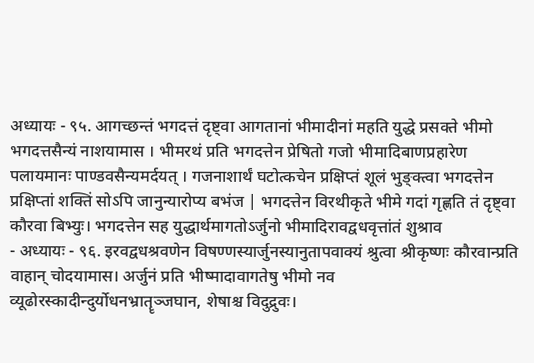अध्यायः - ९५. आगच्छन्तं भगदत्तं दृष्ट्वा आगतानां भीमादीनां महति युद्धे प्रसक्ते भीमो भगदत्तसैन्यं नाशयामास । भीमरथं प्रति भगदत्तेन प्रेषितो गजो भीमादिबाणप्रहारेण पलायमानः पाण्डवसैन्यमर्दयत् । गजनाशार्थं घटोत्कचेन प्रक्षिप्तं शूलं भुङ्क्त्वा भगदत्तेन प्रक्षिप्तां शक्तिं सोऽपि जानुन्यारोप्य बभंज | भगदत्तेन विरथीकृते भीमे गदां गृह्णति तं दृष्ट्वा कौरवा बिभ्युः। भगदत्तेन सह युद्धार्थमागतोऽर्जुनो भीमादिरावद्वधवृत्तांतं शुश्राव
- अध्यायः - ९६. इरवद्वधश्रवणेन विषण्णस्यार्जुनस्यानुतापवाक्यं श्रुत्वा श्रीकृष्णः कौरवान्प्रति वाहान् चोदयामास। अर्जुनं प्रति भीष्मादावागतेषु भीमो नव व्यूढोरस्कादीन्दुर्योधनभ्रातॄञ्जघान, शेषाश्च विदुद्रुवः।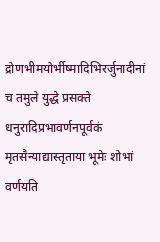द्रोणभीमयोर्भीष्मादिभिरर्जुनादीनां च तमुले युद्धे प्रसक्ते धनुरादिप्रभावर्णनपूर्वकं मृतसैन्याद्यास्तृताया भूमेः शोभां वर्णयति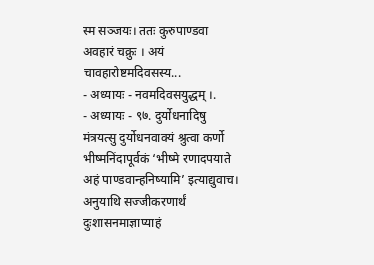स्म सञ्जयः। ततः कुरुपाण्डवा अवहारं चक्रुः । अयं चावहारोष्टमदिवसस्य...
- अध्यायः - नवमदिवसयुद्धम् ।.
- अध्यायः - ९७. दुर्योधनादिषु मंत्रयत्सु दुर्योधनवाक्यं श्रुत्वा कर्णो भीष्मनिंदापूर्वकं ‘भीष्मे रणादपयाते अहं पाण्डवान्हनिष्यामि’ इत्याद्युवाच। अनुयाथि सज्जीकरणार्थं दुःशासनमाज्ञाप्याहं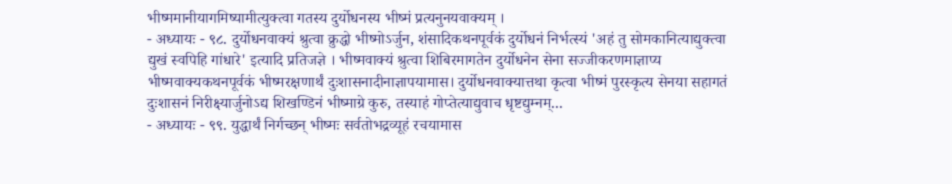भीष्ममानीयागमिष्यामीत्युक्त्वा गतस्य दुर्योधनस्य भीष्मं प्रत्यनुनयवाक्यम् ।
- अध्यायः - ९८. दुर्योधनवाक्यं श्रुत्वा क्रुद्धो भीष्मोऽर्जुन, शंसादिकथनपूर्वकं दुर्योधनं निर्भत्स्यं 'अहं तु सोमकानित्याद्युक्त्वा द्युखं स्वपिहि गांधारे' इत्यादि प्रतिजज्ञे । भीष्मवाक्यं श्रुत्वा शिबिरमागतेन दुर्योधनेन सेना सज्जीकरणमाज्ञाप्य भीष्मवाक्यकथनपूर्वकं भीष्मरक्षणार्थं दुःशासनादीनाज्ञापयामास। दुर्योधनवाक्यात्तथा कृत्वा भीष्मं पुरस्कृत्य सेनया सहागतं दुःशासनं निरीक्ष्यार्जुनोऽद्य शिखण्डिनं भीष्माग्रे कुरु, तस्याहं गोप्तेत्याद्युवाच धृष्टद्युम्नम्...
- अध्यायः - ९९. युद्धार्थं निर्गच्छन् भीष्मः सर्वतोभद्रव्यूहं रचयामास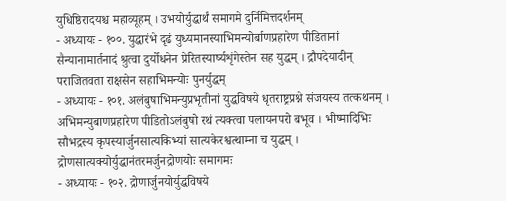युधिष्ठिरादयश्च महाव्यूहम् । उभयोर्युद्धार्थं समागमे दुर्निमित्तदर्शनम्
- अध्यायः - १००. युद्धारंभे दृढं युध्यमानस्याभिमन्योर्बाणप्रहारेण पीडितानां सैन्यानामार्तनादं श्रुत्वा दुर्योधनेन प्रेरितस्यार्ष्यशृंगेस्तेन सह युद्धम् । द्रौपदेयादीन् पराजितवता राक्षसेन सहाभिमन्योः पुनर्युद्धम्
- अध्यायः - १०१. अलंबुषाभिमन्युप्रभृतीनां युद्धविषये धृतराष्ट्रप्रश्ने संजयस्य तत्कथनम् । अभिमन्युबाणप्रहारेण पीडितोऽलंबुषो रथं त्यक्त्वा पलायनपरो बभूव । भीष्मादिभिः सौभद्रस्य कृपस्यार्जुनसात्यकिभ्यां सात्यकेरश्वत्थाम्ना च युद्धम् । द्रोणसात्यक्योर्युद्धानंतरमर्जुनद्रोणयोः समागमः
- अध्यायः - १०२. द्रोणार्जुनयोर्युद्धविषये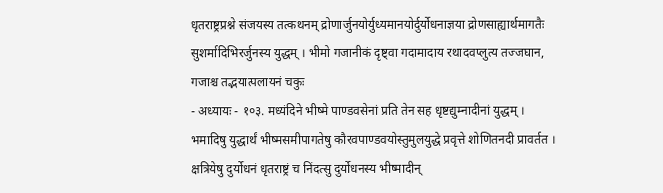धृतराष्ट्रप्रश्ने संजयस्य तत्कथनम् द्रोणार्जुनयोर्युध्यमानयोर्दुर्योधनाज्ञया द्रोणसाह्यार्थमागतैः सुशर्मादिभिरर्जुनस्य युद्धम् । भीमो गजानीकं दृष्ट्वा गदामादाय रथादवप्लुत्य तज्जघान, गजाश्च तद्भयात्पलायनं चकुः
- अध्यायः - १०३. मध्यंदिने भीष्मे पाण्डवसेनां प्रति तेन सह धृष्टद्युम्नादीनां युद्धम् । भमादिषु युद्धार्थं भीष्मसमीपागतेषु कौरवपाण्डवयोस्तुमुलयुद्धे प्रवृत्ते शोणितनदी प्रावर्तत । क्षत्रियेषु दुर्योधनं धृतराष्ट्रं च निंदत्सु दुर्योधनस्य भीष्मादीन्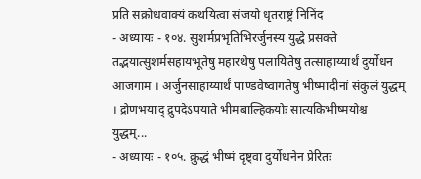प्रति सक्रोधवाक्यं कथयित्वा संजयो धृतराष्ट्रं निनिंद
- अध्यायः - १०४. सुशर्मप्रभृतिभिरर्जुनस्य युद्धे प्रसक्ते तद्भयात्सुशर्मसहायभूतेषु महारथेषु पलायितेषु तत्साहाय्यार्थं दुर्योधन आजगाम । अर्जुनसाहाय्यार्थं पाण्डवेष्वागतेषु भीष्मादीनां संकुलं युद्धम् । द्रोणभयाद् द्रुपदेऽपयाते भीमबाल्हिकयोः सात्यकिभीष्मयोश्च युद्धम्...
- अध्यायः - १०५. क्रुद्धं भीष्मं दृष्ट्वा दुर्योधनेन प्रेरितः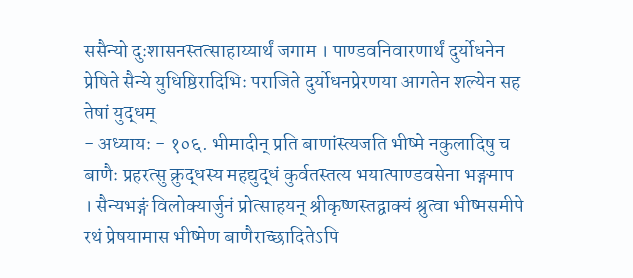ससैन्यो दुःशासनस्तत्साहाय्यार्थं जगाम । पाण्डवनिवारणार्थं दुर्योधनेन प्रेषिते सैन्ये युधिष्ठिरादिभिः पराजिते दुर्योधनप्रेरणया आगतेन शल्येन सह तेषां युद्धम्
- अध्यायः - १०६. भीमादीन् प्रति बाणांस्त्यजति भीष्मे नकुलादिषु च बाणैः प्रहरत्सु क्रुद्धस्य महद्युद्धं कुर्वतस्तत्य भयात्पाण्डवसेना भङ्गमाप । सैन्यभङ्गं विलोक्यार्जुनं प्रोत्साहयन् श्रीकृष्णस्तद्वाक्यं श्रुत्वा भीष्मसमीपे रथं प्रेषयामास भीष्मेण बाणैराच्छादितेऽपि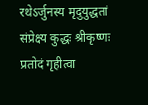रथेऽर्जुनस्य मृदुयुद्धतां संप्रेक्ष्य कुद्धः श्रीकृष्णः प्रतोदं गृहीत्वा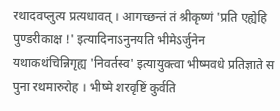रथादवप्लुत्य प्रत्यधावत् । आगच्छन्तं तं श्रीकृष्णं 'प्रति एह्येहि पुण्डरीकाक्ष !' इत्यादिनाऽनुनयति भीमेऽर्जुनेन यथाकथंचिन्निगृह्य 'निवर्तस्व' इत्यायुक्त्वा भीष्मवधे प्रतिज्ञाते स पुना रथमारुरोह । भीष्मे शरवृष्टिं कुर्वति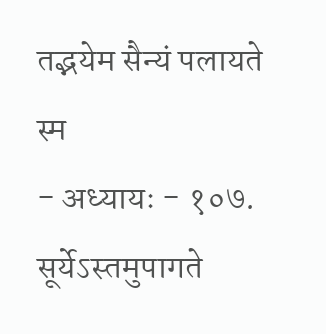तद्भयेम सैन्यं पलायते स्म
- अध्यायः - १०७. सूर्येऽस्तमुपागते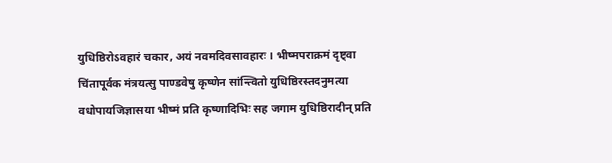युधिष्ठिरोऽवहारं चकार, अयं नवमदिवसावहारः । भीष्मपराक्रमं दृष्ट्वा चिंतापूर्वक मंत्रयत्सु पाण्डवेषु कृष्णेन सांन्त्वितो युधिष्ठिरस्तदनुमत्या वधोपायजिज्ञासया भीष्मं प्रति कृष्णादिभिः सह जगाम युधिष्ठिरादीन् प्रति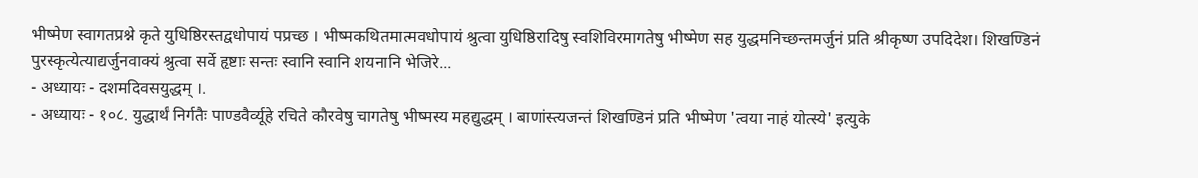भीष्मेण स्वागतप्रश्ने कृते युधिष्ठिरस्तद्वधोपायं पप्रच्छ । भीष्मकथितमात्मवधोपायं श्रुत्वा युधिष्ठिरादिषु स्वशिविरमागतेषु भीष्मेण सह युद्धमनिच्छन्तमर्जुनं प्रति श्रीकृष्ण उपदिदेश। शिखण्डिनं पुरस्कृत्येत्याद्यर्जुनवाक्यं श्रुत्वा सर्वे हृष्टाः सन्तः स्वानि स्वानि शयनानि भेजिरे...
- अध्यायः - दशमदिवसयुद्धम् ।.
- अध्यायः - १०८. युद्धार्थं निर्गतैः पाण्डवैर्व्यूहे रचिते कौरवेषु चागतेषु भीष्मस्य महद्युद्धम् । बाणांस्त्यजन्तं शिखण्डिनं प्रति भीष्मेण 'त्वया नाहं योत्स्ये' इत्युके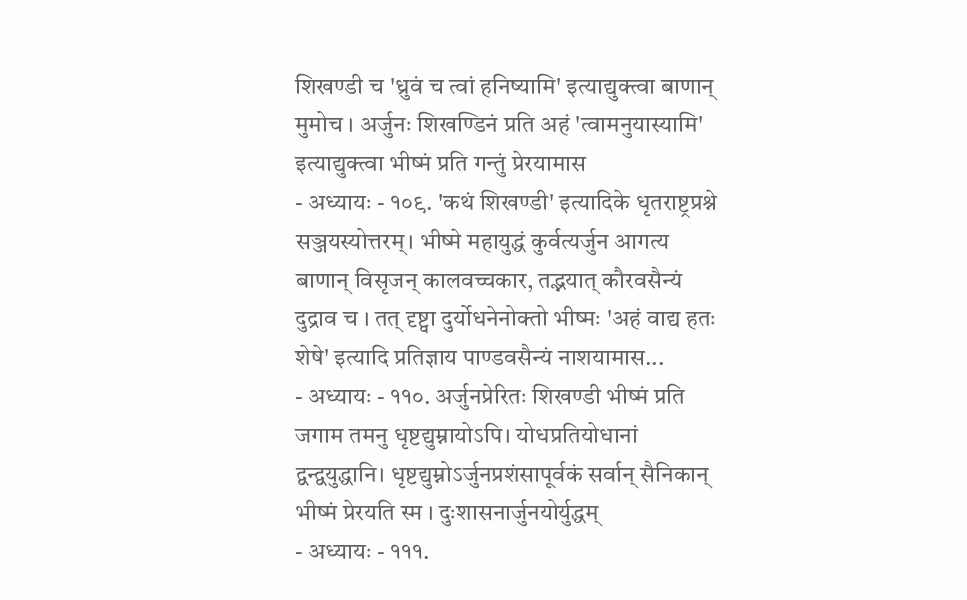शिखण्डी च 'ध्रुवं च त्वां हनिष्यामि' इत्याद्युक्त्वा बाणान् मुमोच । अर्जुनः शिखण्डिनं प्रति अहं 'त्वामनुयास्यामि' इत्याद्युक्त्वा भीष्मं प्रति गन्तुं प्रेरयामास
- अध्यायः - १०९. 'कथं शिखण्डी' इत्यादिके धृतराष्ट्रप्रश्ने सञ्जयस्योत्तरम्। भीष्मे महायुद्धं कुर्वत्यर्जुन आगत्य बाणान् विसृजन् कालवच्चकार, तद्भयात् कौरवसैन्यं दुद्राव च । तत् दृष्ट्वा दुर्योधनेनोक्तो भीष्मः 'अहं वाद्य हतः शेषे' इत्यादि प्रतिज्ञाय पाण्डवसैन्यं नाशयामास...
- अध्यायः - ११०. अर्जुनप्रेरितः शिखण्डी भीष्मं प्रति जगाम तमनु धृष्टद्युम्नायोऽपि। योधप्रतियोधानां द्वन्द्वयुद्धानि। धृष्टद्युम्नोऽर्जुनप्रशंसापूर्वकं सर्वान् सैनिकान् भीष्मं प्रेरयति स्म । दुःशासनार्जुनयोर्युद्धम्
- अध्यायः - १११.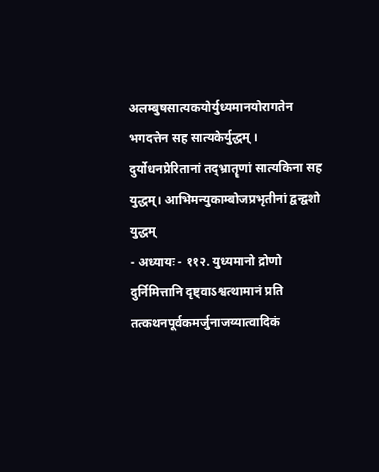अलम्बुषसात्यकयोर्युध्यमानयोरागतेन भगदत्तेन सह सात्यकेर्युद्धम् । दुर्योधनप्रेरितानां तद्भ्रातॄणां सात्यकिना सह युद्धम्। आभिमन्युकाम्बोजप्रभृतीनां द्वन्द्वशो युद्धम्
- अध्यायः - ११२. युध्यमानो द्रोणो दुर्निमित्तानि दृष्ट्वाऽश्वत्थामानं प्रति तत्कथनपूर्वकमर्जुनाजय्यात्वादिकं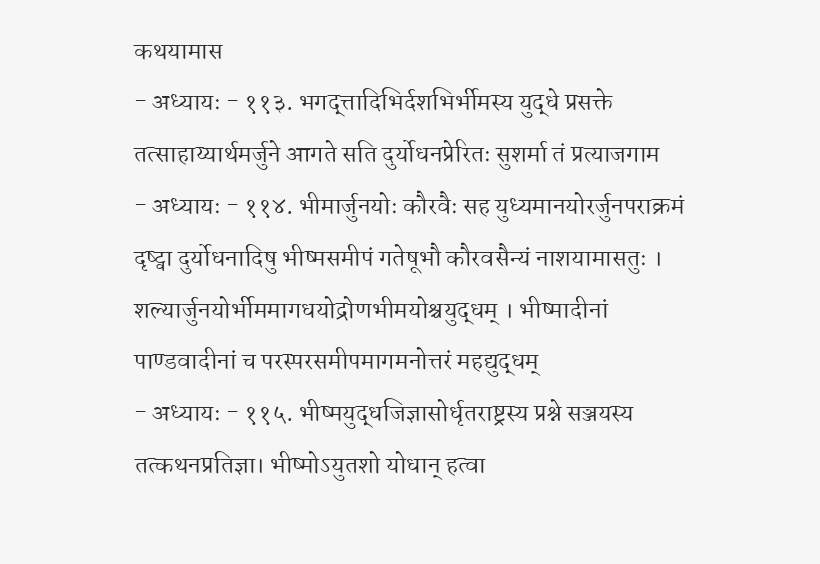कथयामास
- अध्यायः - ११३. भगद्त्तादिभिर्दशभिर्भीमस्य युद्धे प्रसक्ते तत्साहाय्यार्थमर्जुने आगते सति दुर्योधनप्रेरितः सुशर्मा तं प्रत्याजगाम
- अध्यायः - ११४. भीमार्जुनयोः कौरवैः सह युध्यमानयोरर्जुनपराक्रमं दृष्ट्वा दुर्योधनादिषु भीष्मसमीपं गतेषूभौ कौरवसैन्यं नाशयामासतुः । शल्यार्जुनयोर्भीममागधयोद्रोणभीमयोश्चयुद्धम् । भीष्मादीनां पाण्डवादीनां च परस्परसमीपमागमनोत्तरं महद्युद्धम्
- अध्यायः - ११५. भीष्मयुद्धजिज्ञासोर्धृतराष्ट्रस्य प्रश्ने सञ्जयस्य तत्कथनप्रतिज्ञा। भीष्मोऽयुतशो योधान् हत्वा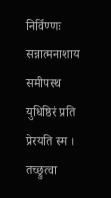निर्विण्णः सन्नात्मनाशाय समीपस्थ युधिष्ठिरं प्रति प्रेरयति स्म । तच्छ्रुत्वा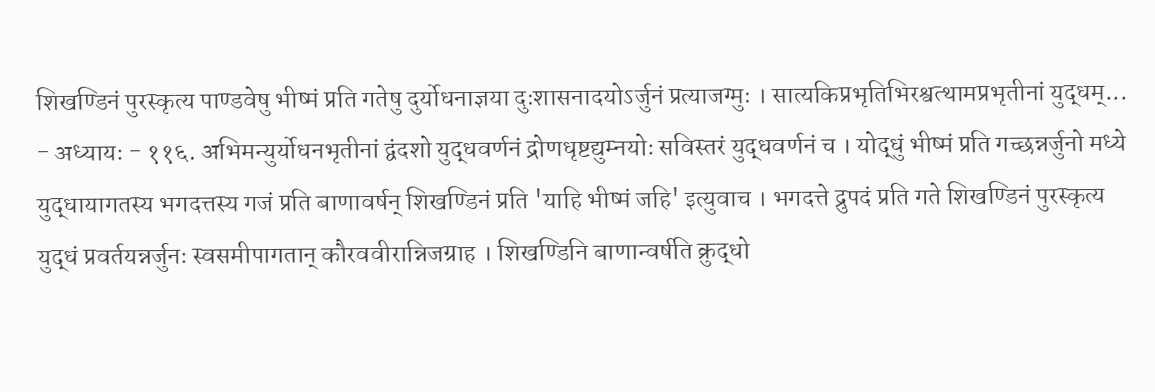शिखण्डिनं पुरस्कृत्य पाण्डवेषु भीष्मं प्रति गतेषु दुर्योधनाज्ञया दुःशासनादयोऽर्जुनं प्रत्याजग्मुः । सात्यकिप्रभृतिभिरश्वत्थामप्रभृतीनां युद्धम्...
- अध्यायः - ११६. अभिमन्युर्योधनभृतीनां द्वंदशो युद्धवर्णनं द्रोणधृष्टद्युम्नयोः सविस्तरं युद्धवर्णनं च । योद्धुं भीष्मं प्रति गच्छन्नर्जुनो मध्ये युद्धायागतस्य भगदत्तस्य गजं प्रति बाणावर्षन् शिखण्डिनं प्रति 'याहि भीष्मं जहि' इत्युवाच । भगदत्ते द्रुपदं प्रति गते शिखण्डिनं पुरस्कृत्य युद्धं प्रवर्तयन्नर्जुनः स्वसमीपागतान् कौरववीरान्निजग्राह । शिखण्डिनि बाणान्वर्षति क्रुद्धो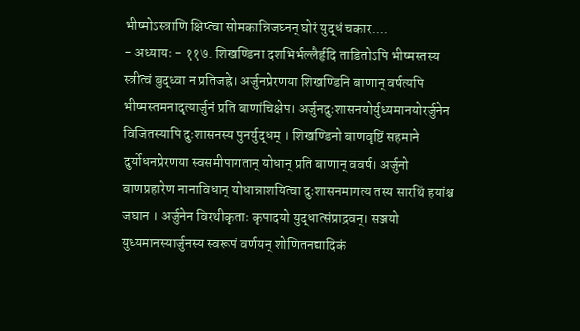भीष्मोऽस्त्राणि क्षिप्त्वा सोमकान्निजघ्नन् घोरं युद्धं चकार....
- अध्यायः - ११७. शिखण्डिना दशभिर्भल्लैर्हृदि ताडितोऽपि भीष्मस्तस्य स्त्रीत्वं बुद्ध्वा न प्रतिजह्रे। अर्जुनप्रेरणया शिखण्डिनि बाणान् वर्षत्यपि भीष्मस्तमनादृत्यार्जुनं प्रति बाणांचिक्षेप। अर्जुनदुःशासनयोर्युध्यमानयोरर्जुनेन विजितस्यापि दुःशासनस्य पुनर्युद्धम् । शिखण्डिनो बाणवृष्टिं सहमाने दुर्योधनप्रेरणया स्वसमीपागतान् योधान् प्रति बाणान् ववर्ष। अर्जुनो बाणप्रहारेण नानाविधान् योधान्नाशयित्वा दुःशासनमागत्य तस्य सारथिं हयांश्च जघान । अर्जुनेन विरथीकृताः कृपादयो युद्धात्संप्राद्रवन्। सञ्जयो युध्यमानस्यार्जुनस्य स्वरूपं वर्णयन् शोणितनद्यादिकं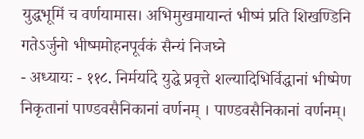युद्धभूमिं च वर्णयामास। अभिमुखमायान्तं भीष्मं प्रति शिखण्डिनि गतेऽर्जुनो भीष्ममोहनपूर्वकं सैन्यं निजघ्ने
- अध्यायः - ११८. निर्मर्यादे युद्धे प्रवृत्ते शल्यादिभिर्विद्धानां भीष्मेण निकृतानां पाण्डवसैनिकानां वर्णनम् । पाण्डवसैनिकानां वर्णनम्।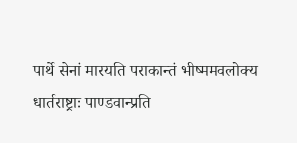पार्थे सेनां मारयति पराकान्तं भीष्ममवलोक्य धार्तराष्ट्राः पाण्डवान्प्रति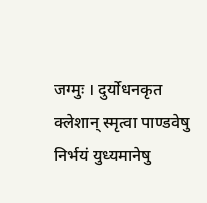जग्मुः । दुर्योधनकृत क्लेशान् स्मृत्वा पाण्डवेषु निर्भयं युध्यमानेषु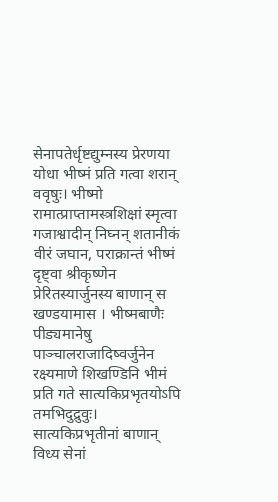सेनापतेर्धृष्टद्युम्नस्य प्रेरणया योधा भीष्मं प्रति गत्वा शरान् ववृषुः। भीष्मो रामात्प्राप्तामस्त्रशिक्षां स्मृत्वा गजाश्वादीन् निघ्नन् शतानीकं वीरं जघान, पराक्रान्तं भीष्मं दृष्ट्वा श्रीकृष्णेन प्रेरितस्यार्जुनस्य बाणान् स खण्डयामास । भीष्मबाणैः पीड्यमानेषु पाञ्चालराजादिष्वर्जुनेन रक्ष्यमाणे शिखण्डिनि भीमं प्रति गते सात्यकिप्रभृतयोऽपि तमभिदुद्रुवुः। सात्यकिप्रभृतीनां बाणान् विध्य सेनां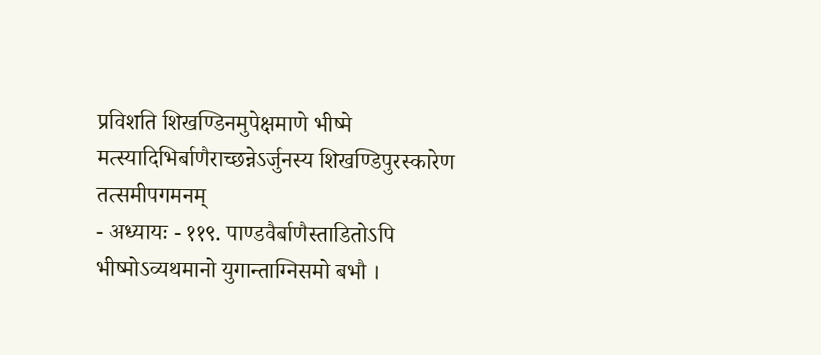प्रविशति शिखण्डिनमुपेक्षमाणे भीष्मे मत्स्यादिभिर्बाणैराच्छन्नेऽर्जुनस्य शिखण्डिपुरस्कारेण तत्समीपगमनम्
- अध्यायः - ११९. पाण्डवैर्बाणैस्ताडितोऽपि भीष्मोऽव्यथमानो युगान्ताग्निसमो बभौ ।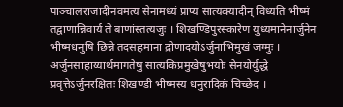पाञ्चालराजादीनवमत्य सेनामध्यं प्राप्य सात्यक्यादीन् विध्यति भीष्मं तद्वाणान्निवार्य ते बाणांस्तत्यजुः । शिखण्डिपुरस्कारेण युध्यमानेनार्जुनेन भीष्मधनुषि छिन्ने तदसहमाना द्रोणादयोऽर्जुनाभिमुखं जग्मुः । अर्जुनसाहाय्यार्थमागतेषु सात्यकिप्रमुखेषुभयोः सेनयोर्युद्धे प्रवृत्तेऽर्जुनरक्षितः शिखण्डी भीष्मस्य धनुरादिकं चिच्छेद ।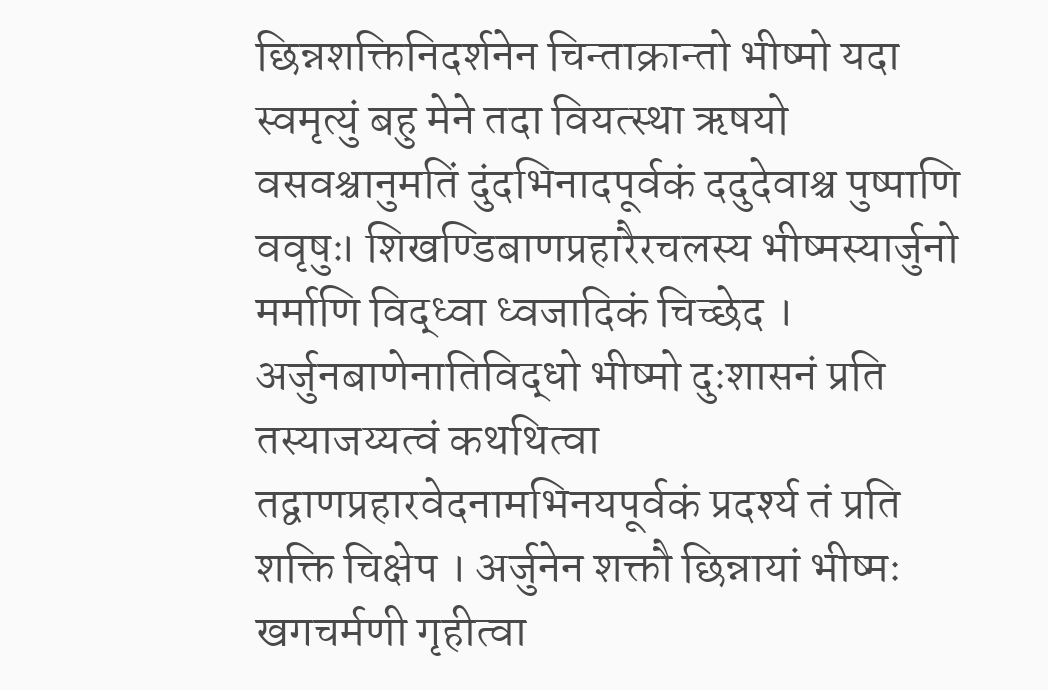छिन्नशक्तिनिदर्शनेन चिन्ताक्रान्तो भीष्मो यदा स्वमृत्युं बहु मेने तदा वियत्स्था ऋषयो वसवश्चानुमतिं दुंदभिनादपूर्वकं ददुदेवाश्च पुष्पाणि ववृषुः। शिखण्डिबाणप्रहारैरचलस्य भीष्मस्यार्जुनो मर्माणि विद्ध्वा ध्वजादिकं चिच्छेद । अर्जुनबाणेनातिविद्धो भीष्मो दुःशासनं प्रति तस्याजय्यत्वं कथथित्वा तद्वाणप्रहारवेदनामभिनयपूर्वकं प्रदर्श्य तं प्रति शक्ति चिक्षेप । अर्जुनेन शक्तौ छिन्नायां भीष्मः खगचर्मणी गृहीत्वा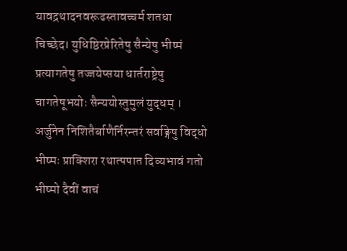यावद्रथादनवरूढस्तावच्चर्म शतधा चिच्छेद। युधिष्ठिरप्रेरितेषु सैन्येषु भीष्मं प्रत्यागतेषु तज्जयेप्सया धार्तराष्ट्रेषु चागतेषूभयोः सैन्ययोस्तुमुलं युद्धम् । अर्जुनेन निशितैर्बाणैर्निरन्तरं सर्वाङ्गेषु विद्धो भीष्मः प्राक्शिरा रथात्पपात दिव्यभावं गतो भीष्मो दैवीं वाचं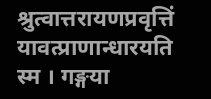श्रुत्वात्तरायणप्रवृत्तिं यावत्प्राणान्धारयति स्म । गङ्गया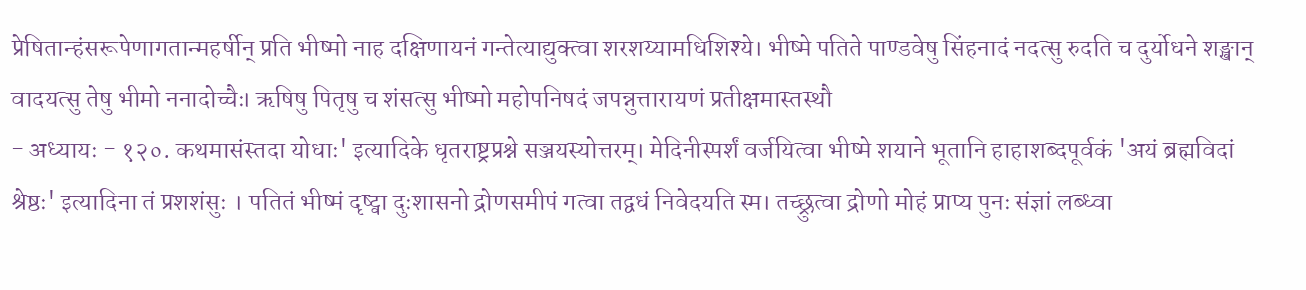प्रेषितान्हंसरूपेणागतान्महर्षीन् प्रति भीष्मो नाह दक्षिणायनं गन्तेत्याद्युक्त्वा शरशय्यामधिशिश्ये। भीष्मे पतिते पाण्डवेषु सिंहनादं नदत्सु रुदति च दुर्योधने शङ्खान् वादयत्सु तेषु भीमो ननादोच्चैः। ऋषिषु पितृषु च शंसत्सु भीष्मो महोपनिषदं जपन्नुत्तारायणं प्रतीक्षमास्तस्थौ
- अध्यायः - १२०. कथमासंस्तदा योधाः' इत्यादिके धृतराष्ट्रप्रश्ने सञ्जयस्योत्तरम्। मेदिनीस्पर्शं वर्जयित्वा भीष्मे शयाने भूतानि हाहाशब्दपूर्वकं 'अयं ब्रह्मविदां श्रेष्ठः' इत्यादिना तं प्रशशंसुः । पतितं भीष्मं दृष्ट्वा दुःशासनो द्रोणसमीपं गत्वा तद्वधं निवेदयति स्म। तच्छ्रुत्वा द्रोणो मोहं प्राप्य पुनः संज्ञां लब्ध्वा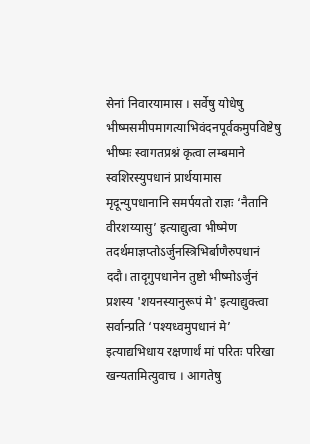सेनां निवारयामास । सर्वेषु योधेषु भीष्मसमीपमागत्याभिवंदनपूर्वकमुपविष्टेषु भीष्मः स्वागतप्रश्नं कृत्वा लम्बमाने स्वशिरस्युपधानं प्रार्थयामास मृदून्युपधानानि समर्पयतो राज्ञः ‘नैतानि वीरशय्यासु’ इत्याद्युत्वा भीष्मेण तदर्थमाज्ञप्तोऽर्जुनस्त्रिभिर्बाणैरुपधानं ददौ। तादृगुपधानेन तुष्टो भीष्मोऽर्जुनं प्रशस्य 'शयनस्यानुरूपं मे' इत्याद्युक्त्वा सर्वान्प्रति ‘पश्यध्वमुपधानं मे’ इत्याद्यभिधाय रक्षणार्थं मां परितः परिखा खन्यतामित्युवाच । आगतेषु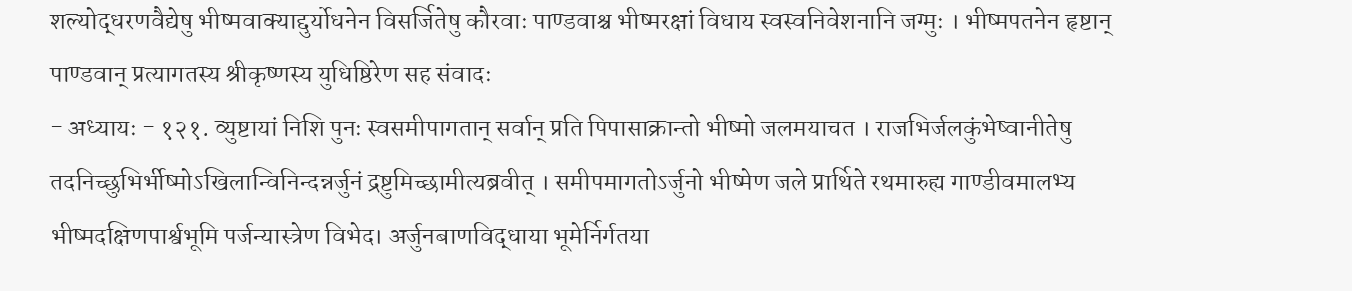शल्योद्धरणवैद्येषु भीष्मवाक्याद्दुर्योधनेन विसर्जितेषु कौरवाः पाण्डवाश्च भीष्मरक्षां विधाय स्वस्वनिवेशनानि जग्मुः । भीष्मपतनेन हृष्टान् पाण्डवान् प्रत्यागतस्य श्रीकृष्णस्य युधिष्ठिरेण सह संवादः
- अध्यायः - १२१. व्युष्टायां निशि पुनः स्वसमीपागतान् सर्वान् प्रति पिपासाक्रान्तो भीष्मो जलमयाचत । राजभिर्जलकुंभेष्वानीतेषु तदनिच्छुभिर्भीष्मोऽखिलान्विनिन्दन्नर्जुनं द्रष्टुमिच्छामीत्यब्रवीत् । समीपमागतोऽर्जुनो भीष्मेण जले प्रार्थिते रथमारुह्य गाण्डीवमालभ्य भीष्मदक्षिणपार्श्वभूमि पर्जन्यास्त्रेण विभेद। अर्जुनबाणविद्धाया भूमेर्निर्गतया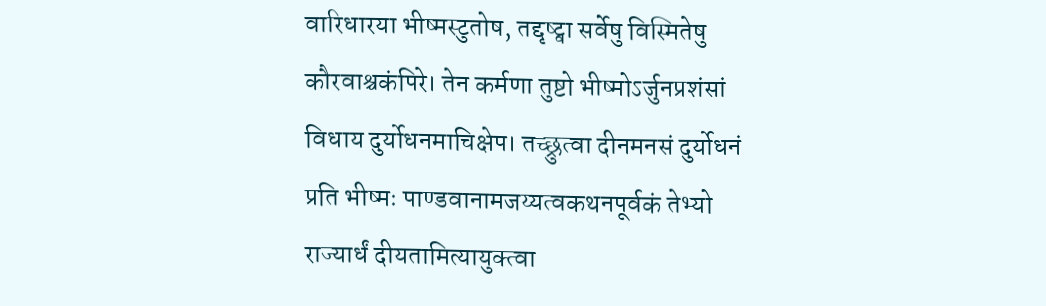वारिधारया भीष्मस्टुतोष, तद्दृष्ट्वा सर्वेषु विस्मितेषु कौरवाश्चकंपिरे। तेन कर्मणा तुष्टो भीष्मोऽर्जुनप्रशंसां विधाय दुर्योधनमाचिक्षेप। तच्छ्रुत्वा दीनमनसं दुर्योधनं प्रति भीष्मः पाण्डवानामजय्यत्वकथनपूर्वकं तेभ्यो राज्यार्धं दीयतामित्यायुक्त्वा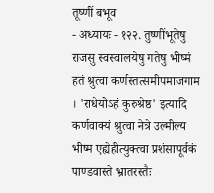तूष्णीं बभूव
- अध्यायः - १२२. तुष्णींभूतेषु राजसु स्वस्वालयेषु गतेषु भीष्मं हतं श्रुत्वा कर्णस्तत्समीपमाजगाम । 'राधेयोऽहं कुरुश्रेष्ठ' इत्यादि कर्णवाक्यं श्रुत्वा नेत्रे उल्मील्य भीष्म एह्येहीत्युक्त्वा प्रशंसापूर्वकं पाण्डवास्ते भ्रातरस्तैः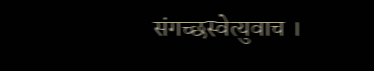संगच्छस्वेत्युवाच ।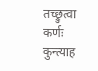तच्छ्रुत्वा कर्णः कुन्त्याह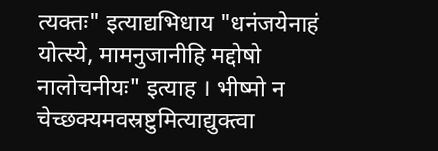त्यक्तः" इत्याद्यभिधाय "धनंजयेनाहं योत्स्ये, मामनुजानीहि मद्दोषो नालोचनीयः" इत्याह । भीष्मो न चेच्छक्यमवस्रष्टुमित्याद्युक्त्वा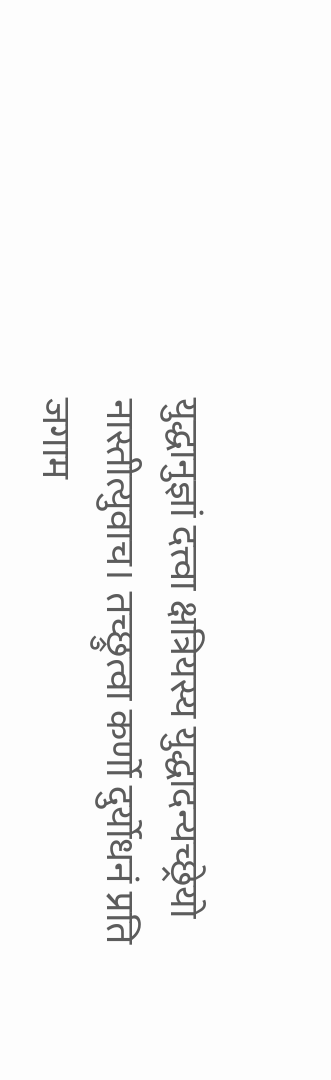युद्धानुज्ञां दत्त्वा क्षत्रियस्य युद्धादन्यच्छ्रेयो नास्तीत्युवाच। तच्छ्रुत्वा कर्णो दुर्योधनं प्रति जगाम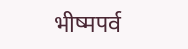भीष्मपर्व